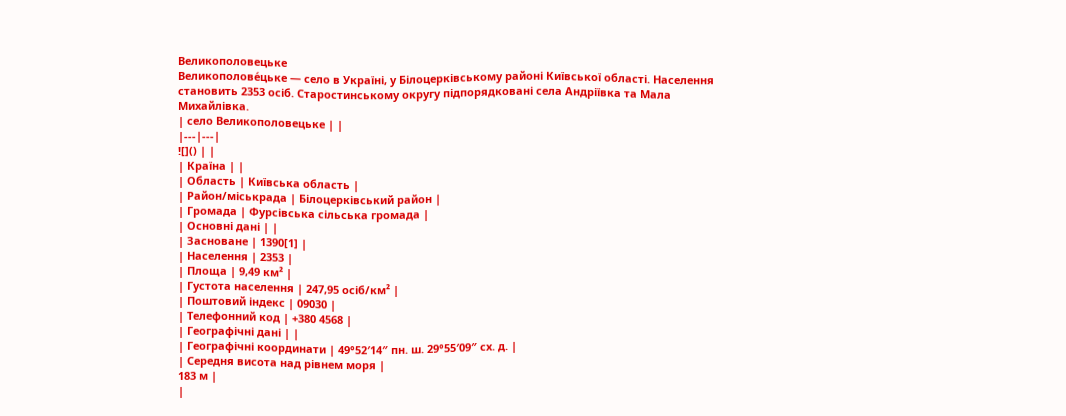Великополовецьке
Великополове́цьке — село в Україні, у Білоцерківському районі Київської області. Населення становить 2353 осіб. Старостинському округу підпорядковані села Андріївка та Мала Михайлівка.
| село Великополовецьке | |
|---|---|
![]() | |
| Країна | |
| Область | Київська область |
| Район/міськрада | Білоцерківський район |
| Громада | Фурсівська сільська громада |
| Основні дані | |
| Засноване | 1390[1] |
| Населення | 2353 |
| Площа | 9,49 км² |
| Густота населення | 247,95 осіб/км² |
| Поштовий індекс | 09030 |
| Телефонний код | +380 4568 |
| Географічні дані | |
| Географічні координати | 49°52′14″ пн. ш. 29°55′09″ сх. д. |
| Середня висота над рівнем моря |
183 м |
|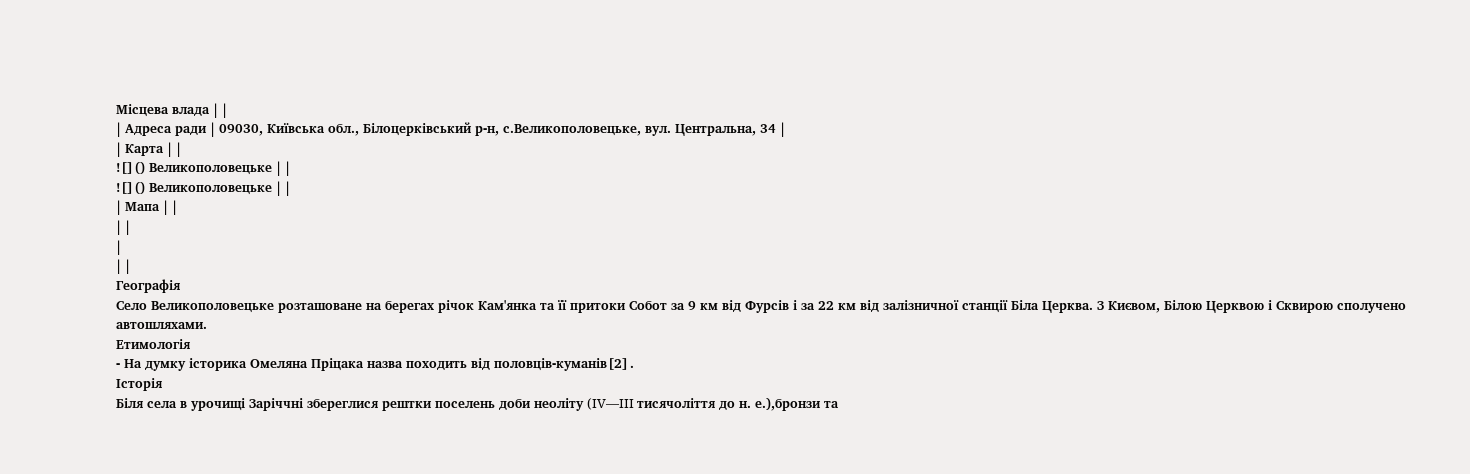Місцева влада | |
| Адреса ради | 09030, Київська обл., Білоцерківський р-н, с.Великополовецьке, вул. Центральна, 34 |
| Карта | |
![]() Великополовецьке | |
![]() Великополовецьке | |
| Мапа | |
| |
|
| |
Географія
Село Великополовецьке розташоване на берегах річок Кам'янка та її притоки Собот за 9 км від Фурсів і за 22 км від залізничної станції Біла Церква. З Києвом, Білою Церквою і Сквирою сполучено автошляхами.
Етимологія
- На думку історика Омеляна Пріцака назва походить від половців-куманів[2].
Історія
Біля села в урочищі Заріччні збереглися рештки поселень доби неоліту (IV—III тисячоліття до н. е.),бронзи та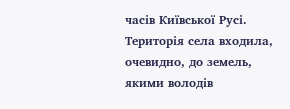часів Київської Русі. Територія села входила, очевидно, до земель, якими володів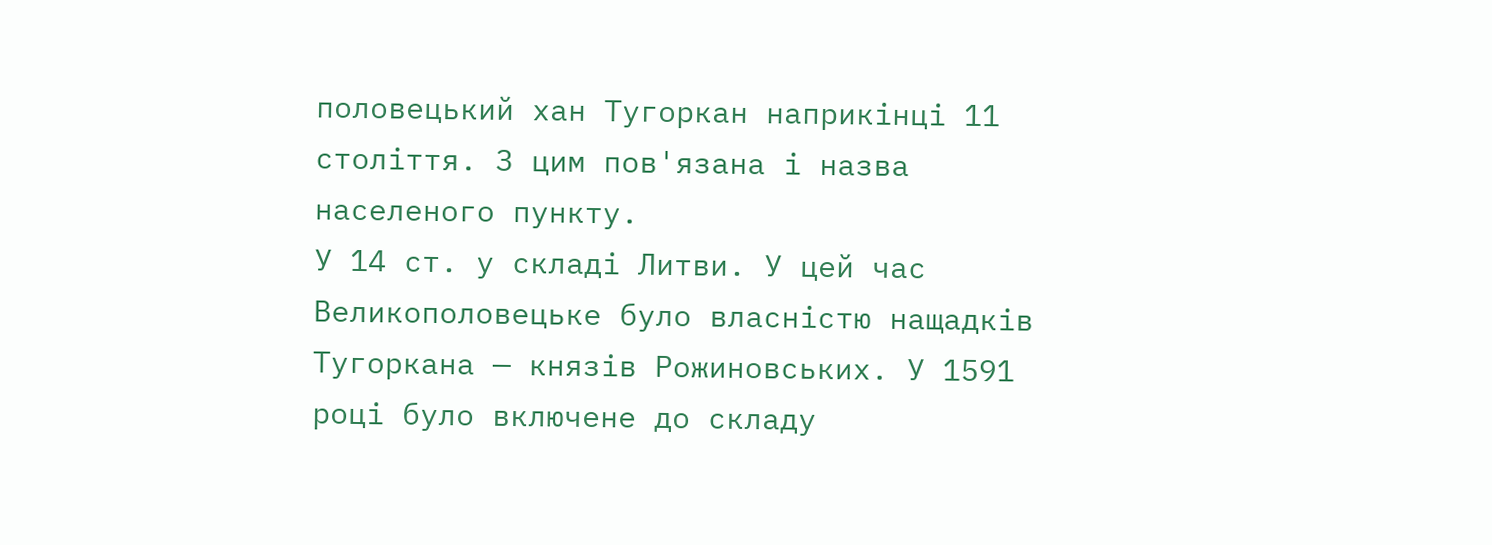половецький хан Тугоркан наприкінці 11 століття. З цим пов'язана і назва населеного пункту.
У 14 ст. у складі Литви. У цей час Великополовецьке було власністю нащадків Тугоркана — князів Рожиновських. У 1591 році було включене до складу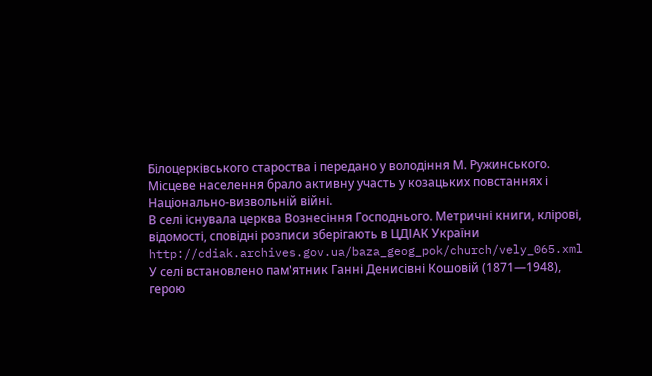Білоцерківського староства і передано у володіння М. Ружинського.
Місцеве населення брало активну участь у козацьких повстаннях і Національно-визвольній війні.
В селі існувала церква Вознесіння Господнього. Метричні книги, клірові, відомості, сповідні розписи зберігають в ЦДІАК України http://cdiak.archives.gov.ua/baza_geog_pok/church/vely_065.xml
У селі встановлено пам'ятник Ганні Денисівні Кошовій (1871—1948), герою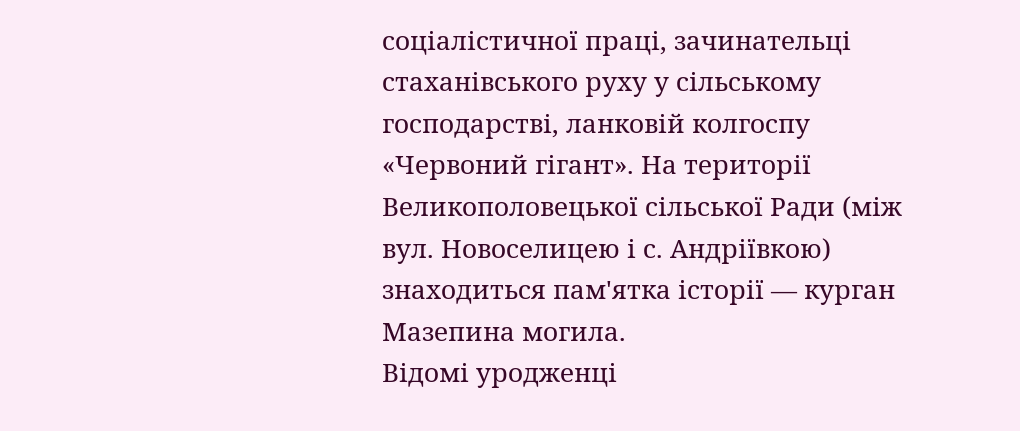соціалістичної праці, зачинательці стаханівського руху у сільському господарстві, ланковій колгоспу «Червоний гігант». На території Великополовецької сільської Ради (між вул. Новоселицею і с. Андріївкою) знаходиться пам'ятка історії — курган Мазепина могила.
Відомі уродженці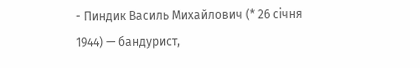- Пиндик Василь Михайлович (* 26 січня 1944) — бандурист,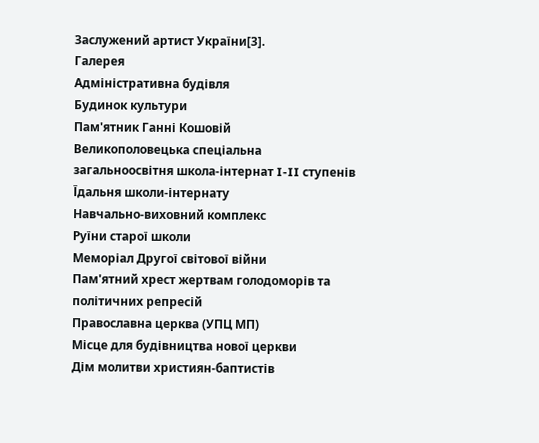Заслужений артист України[3].
Галерея
Адміністративна будівля
Будинок культури
Пам'ятник Ганні Кошовій
Великополовецька спеціальна загальноосвітня школа-інтернат I-II ступенів
Їдальня школи-інтернату
Навчально-виховний комплекс
Руїни старої школи
Меморіал Другої світової війни
Пам'ятний хрест жертвам голодоморів та політичних репресій
Православна церква (УПЦ МП)
Місце для будівництва нової церкви
Дім молитви християн-баптистів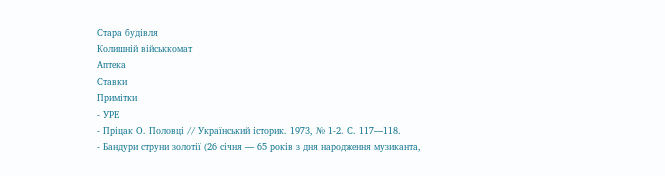Стара будівля
Колишній військкомат
Аптека
Ставки
Примітки
- УРЕ
- Пріцак О. Половці // Український історик. 1973, № 1-2. С. 117—118.
- Бандури струни золотії (26 січня — 65 років з дня народження музиканта,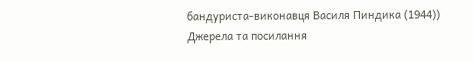бандуриста-виконавця Василя Пиндика (1944))
Джерела та посилання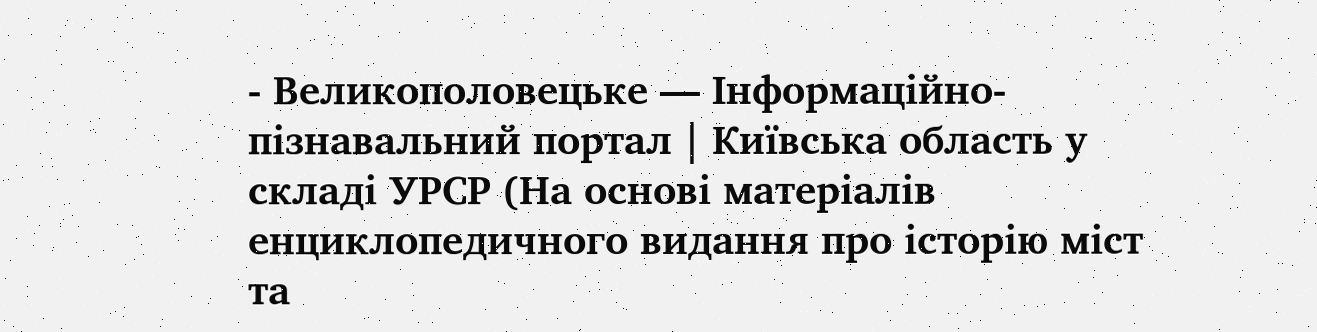- Великополовецьке — Інформаційно-пізнавальний портал | Київська область у складі УРСР (На основі матеріалів енциклопедичного видання про історію міст та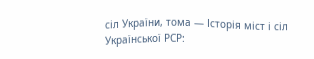сіл України, тома — Історія міст і сіл Української РСР: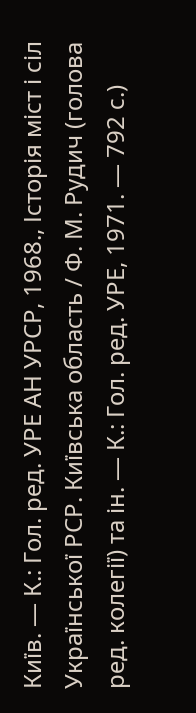Київ. — К.: Гол. ред. УРЕ АН УРСР, 1968., Історія міст і сіл Української РСР. Київська область / Ф. М. Рудич (голова ред. колегії) та ін. — К.: Гол. ред. УРЕ, 1971. — 792 с.)